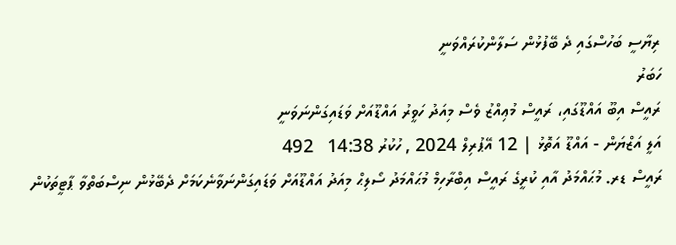ރިޔާސީ ބަހުސްގައި ދެ ބޭފުޅުން ސަލާންކުރައްވަނީ
ހަބަރު
ރައީސް އިބޫ އައްޑޫގައި، ރައީސް މުޢިއްޒު ވެސް މިއަދު ހަވީރު އައްޑޫއަށް ވަޑައިގަންނަވަނީ
އަލީ އަޒްޔަން - އައްޑޫ އަތޮޅު | 12 އޭޕުރިލް 2024 , ހުކުރު 14:38   492
ރައީސް ޑރ. މުޙައްމަދު އާއި ކުރީގެ ރައީސް އިބްރާހިމް މުޙައްމަދު ސޯލިޙް މިއަދު އައްޑޫއަށް ވަޑައިގަންނަވާނެކަމަށް ދެބޭޅުން ނިސްބަތްވާ ޕާޓީތަކުން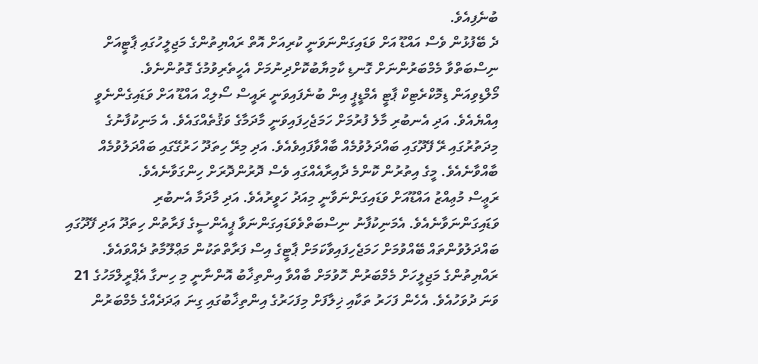ބުނެފިއެވެ.
ދެ ބޭފުޅުން ވެސް އައްޑޫ އަށް ވަޑައިގަންނަވަނީ ކުރިއަށް އޮތް ރައްޔިތުންގެ މަޖިލީހުގައި ޕާޓީއަށް ނިސްބަތްވާ މެމްބަރުންނަށް ގޮނޑި ކާމިޔާބުކޮށްދިނުމަށް އެހީތެރިވުމުގެ ގޮތުންނެވެ.
މޯލްޑިވިއަން ޑިމޮކްރެޓިކް ޕާޓީ އެމްޑީޕީ އިން ބުނެފައިވަނީ ރައީސް ސޯލިޙް އައްޑޫ އަށް ވަޑައިގެންނެވީ އިއްޔެއެވެ. އަދި އެނބުރި މާލެ ފުރުމަށް ހަމަޖެހިފައިވަނީ މާދަމާގެ ވަޤުތެއްގައެވެ. އެ މަނިކުފާނުގެ މިދަތުރުގައި ރޭ ފޭދޫގައި ބައްދަލުވުމެއް ބާއްވާފައިވެއެވެ. އަދި މިރޭ ހިތަދޫ ހަރުގޭގައި ބައްދަލުވުމެއް ބާއްވާނެއެވެ. މީގެ އިތުރުން ކޮންމެ ދާއިރާއެއްގައި ވެސް ދޮރުންދޮރަށް ހިންގަވާނެއެވެ.
ރަޢީސް މުޢިއްޒު އައްޑޫއަށް ވަޑައިގަންނަވާނީ މިއަދު ހަވީރުއެވެ. އަދި މާދަމާ އެނބުރި ވަޑައިގަންނަވާނެއެވެ. އެމަނިކުފާނު ނިސްބަތްވެވަޑައިގަންނަވާ ޕީއެންސީގެ ފަރާތުން ހިތަދޫ އަދި ފޭދޫގައި ބައްދަލުވުންތައް ބޭއްވުމަށް ހަމަޖެހިފައިވާކަމަށް ޕާޓީގެ އިސް ފަރާތްތަކުން މަޢްލޫމާތު ދެއްވައެވެ.
ރައްޔިތުންގެ މަޖިލީހަށް މެމްބަރުން ހޮވުމަށް ބާއްވާ އިންތިޚާބު އޮންނާނީ މި ހިނގާ އެޕްރީލްމަހުގެ 21 ވަނަ ދުވަހުއެވެ. އެހެން ފަހަރު ތަކާއި ޚިލާފަށް މިފަހަރުގެ އިންތިޚާބުގައި ގިނަ ޢަދަދެއްގެ މެމްބަރުން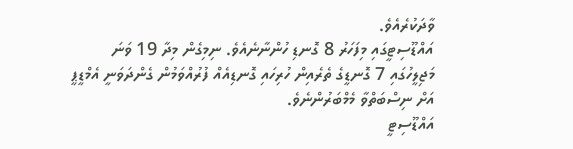ވާދަކުރެއެވެ.
އައްޑޫސިޓީގައި މިފަހަރު 8 ގޮނޑި ހުންނާނެއެވެ. ނިމިގެން މިދާ 19 ވަނަ މަޖިލީހުގައި 7 ގޮނޑީގެ ތެރެއިން ހުރިހައި ގޮނޑިއެއް ފުރުއްވަމުން ގެންދަވަނީ އެމްޑީޕީ އަށް ނިސްބަތްވާ މެމްބަރުންނެވެ.
އައްޑޫސިޓީ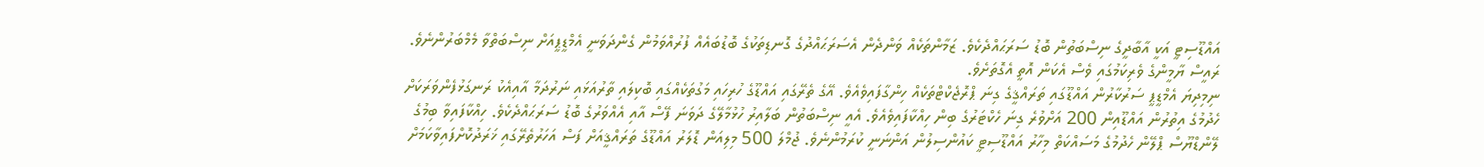އައްޑޫސިޓީ އަކީ އާބާދީގެ ނިސްބަތުން ބޮޑު ސަރަޙައްދެކެވެ. ޒަމާންތަކެއް ވަންދެން އެސަރަޙައްދުގެ ގޮނޑިތަކުގެ ބޮޑުބައެއް ފުރުއްވަމުން ގެންދަވަނީ އެމްޑީޕީއަށް ނިސްބަތްވާ މެމްބަރުންނެވެ. ރައީސް ޔާމީންގެ ވެރިކަމުގައި ވެސް އެކަން އޮތީ އެގޮތަށެވެ.
ނިމިދިޔަ އެމްޑީޕީ ސަރުކާރުން އައްޑޫގައި ތަރައްޤީގެ ގިނަ ޕްރޮޖެކްޓްތަކެއް ހިންގާފައިވެއެވެ. އޭގެ ތެރޭގައި އައްޑޫގެ ހުރިހައި މަގުތަކެއްގައި ބޮކިލައި ތާރުއަޅައި ނަރުދަމާ އާއިއެކު ރަނގަޅުފެންވަރަކަށް ހެދުމުގެ އިތުރުން އައްޑޫއިން 200 އަށްވުރެ ގިނަ ހެކްޓަރުގެ ބިން ހިއްކާފައިވެއެވެ. އެއީ ނިސްބަތުން ބަލާއިރު ހުޅުމާލޭގެ ދަވަނަ ފޭސް އާއި އެއްވަރުގެ ބޮޑު ސަރަޙައްދެކެވެ. ހިއްކާފައިވާ ބިމުގެ ލޭންޑްޔޫސް ޕްލޭން ހެދުމުގެ މަސައްކަތް މިހާރު އައްޑޫސިޓީ ކައުންސިލުން އަންނަނީ ކުރަމުންނެވެ. ޖުމްލަ 500 މިލިއަން ޑޮލަރު އައްޑޫގެ ތަރައްޤީއަށް ފަސް އަހަރުތެރޭގައި ޚަރަދުކޮށްފައިވާކަމަށް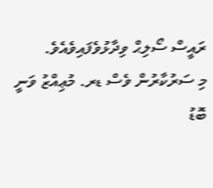ރައީސް ސޯލިޙް ވިދާޅުވެފައިވެއެވެ.
މި ސަރުކާރުން ވެސް ޑރ. މުޢިއްޒު ވަނީ ބޮޑު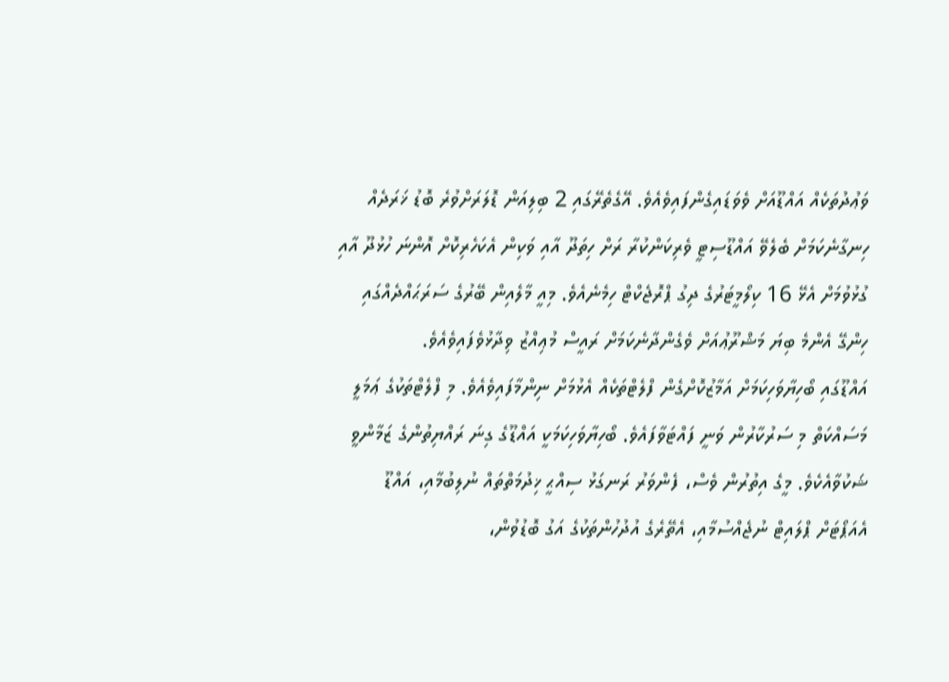ވަޢުދުތަކެއް އައްޑޫއަށް ވެވަޑައިގެންފައިވެއެވެ. އޭގެތެރޭގައި 2 ބިލިއަން ޑޮލަރަށްވުރެ ބޮޑު ޚަރަދެއް ހިނގާނެކަމަށް ބެލެވޭ އައްޑޫސިޓީ ވެރިކަންކުރާ ރަށް ހިތަދޫ އާއި ވަކިން އެކަހެރިކޮށް އޮންނަ ހުޅުދޫ އާއި ގުޅުވުމަށް އެޅޭ 16 ކިލޯމީޓަރުގެ ދިގު ޕްރޮޖެކްޓް ހިމެނެއެވެ. މިއީ މާލެއިން ބޭރުގެ ސަރަޙައްދެއްގައި ހިންގޭ އެންމެ ބިޔަ މަޝްރޫޢުއަށް ވެގެންދާނެކަމަށް ރައީސް މުޢިއްޒު ވިދާޅުވެފައިވެއެވެ.
އައްޑޫގައި ބޯހިޔާވަހިކަމަށް އަމާޒުކޮށްގެން ފްލެޓްތަކެއް އެޅުމަށް ނިންމާފައިވެއެވެ. މި ފްލެޓްތަކުގެ ޢަމަލީ މަސައްކަތް މި ސަރުކާރުން ވަނީ ފައްޓަވާފައެވެ. ބޯހިޔާވަހިކަމަކީ އައްޑޫގެ ގިނަ ރައްޔިތުންގެ ޒަމާންވީ ޝަކުވާއެކެވެ. މީގެ އިތުރުން ވެސް، ފެންވަރު ރަނގަޅު ސިއްޙީ ޚިދުމަތްތައް ނުލިބުމާއި، އައްޑޫ އެއަޕޯޓަށް ޕްލައިޓް ނުޖެއްސުމާއި، އެތޭރެގެ އުދުހުންތަކުގެ އަގު ބޮޑުވުން،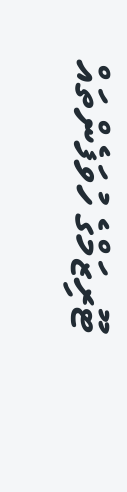ޓޫރިޒަމްގެ ހުވަފެންތައް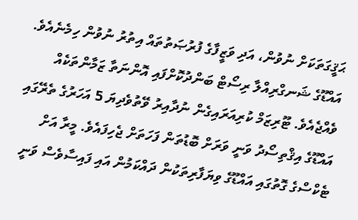ޙަޤީގަތަކަށް ނުވުން، އަދި ވަޒީފާގެ ފުރުޞަތުތައް އިތުރު ނުވުން ހިމެނެއެވެ.
އައްޑޫގެ ޝަނގްރިއްލާ ރިސޯޓް ބަންދުކޮށްފައި އޮންނަތާ ޒަމާންތަކެއް ވެއްޖެއެވެ. ޓޫރިޒަމް ކުރިއަރައިގެން ނުދާއިރު ވޭތުވެދިޔަ 5 އަހަރުގެ ތެރޭގައި އައްޑޫގެ އިޤްތިސޯދު ވަނީ ވަރަށް ބޮޑުތަން ފަހަތަށް ޖެހިފައެވެ. މީރާ އަށް ޓެކްސްގެ ގޮތުގައި އައްޑޫގެ ވިޔަފާރިތަކުން ދައްކަމުން އައި ފައިސާވެސް ވަނީ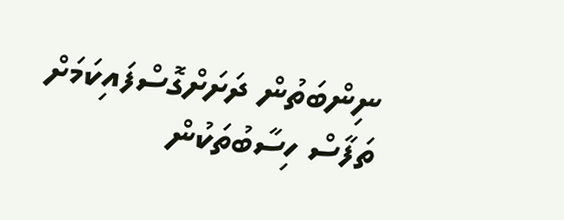ނިންބަތުން ދަށަށްގޮސްފައިކަމަށް ތަފާސް ހިސާބުތަކުން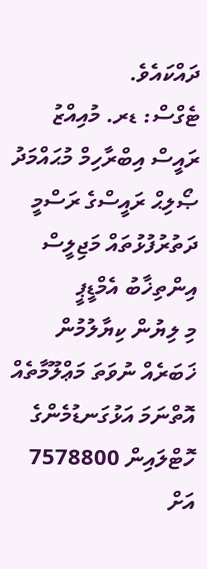ދައްކައެވެ.
ޓެގްސް: ޑރ. މުއިއްޒު ރައީސް އިބްރާހިމް މުޙައްމަދު ޞޯލިޙް ރައީސްގެ ރަސްމީ ދަތުރުފުޅުތައް މަޖިލީސް އިންތިޚާބު އެމްޑީޕީ
މި ލިޔުން ކިޔާލުމުން
ޚަބަރެއް ނުވަތަ މަޢްލޫމާތެއް އޮތްނަމަ އަޅުގަނޑުމެންގެ ހޮޓްލައިން 7578800 އަށް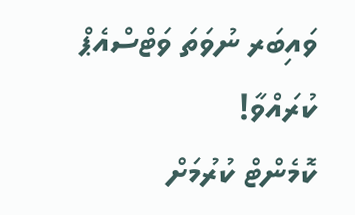ވައިބަރ ނުވަތަ ވަޓްސްއެޕް ކުރައްވާ!
ކޮމެންޓް ކުރުމަށް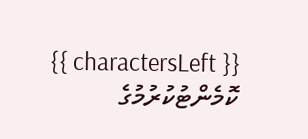{{ charactersLeft }} ކޮމެންޓުކުރުމުގެ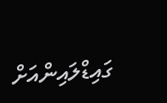ގައިޑްލައިންއަށް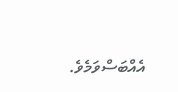އެއްބަސްވަމެވެ.